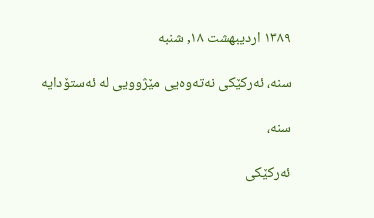۱۳۸۹ اردیبهشت ۱۸, شنبه

سنه‌، ئه‌ركێكی‌ نه‌ته‌وه‌یی‌ مێژوویی‌ له‌ ئه‌ستۆدایه‌

سنه‌،

ئه‌ركێكی‌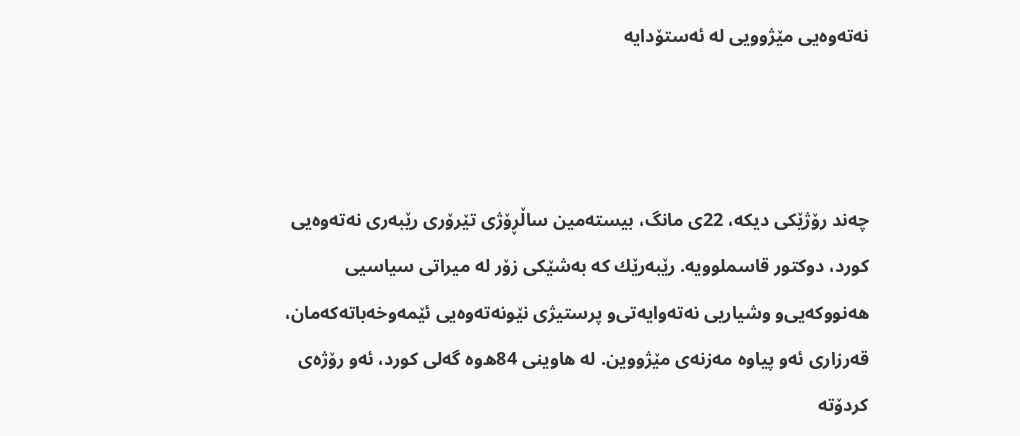نه‌ته‌وه‌یی‌ مێژوویی‌ له‌ ئه‌ستۆدایه‌



چه‌ند رۆژێكی‌ دیكه‌، 22ی‌ مانگ، بیسته‌مین ساڵڕۆژی‌ تێرۆری رێبه‌ری‌ نه‌ته‌وه‌یی‌ كورد، دوكتور قاسملوویه‌. رێبه‌رێك كه‌ به‌شێكی‌ زۆر له‌ میراتی سیاسیی هه‌نووكه‌یی‌‌و وشیاریی‌ نه‌ته‌وایه‌تی‌‌و پرستیژی‌ نێونه‌ته‌وه‌یی‌ ئێمه‌وخه‌باته‌كه‌مان، قه‌رزاری‌ ئه‌و پیاوه‌ مه‌زنه‌ی‌ مێژووین. له‌ هاوینی‌ 84ه‌وه‌ گه‌لی‌ كورد، ئه‌و رۆژه‌ی‌ كردۆته‌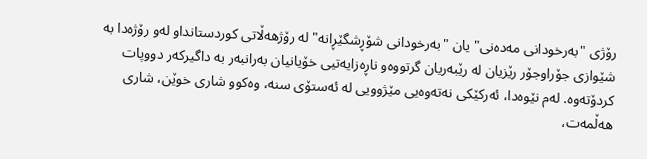رۆژی‌ "به‌رخودانی‌ مه‌ده‌نی" یان "به‌رخودانی‌ شۆڕشگێڕانه‌" له‌ رۆژهه‌ڵاتی‌ كوردستاندا‌و له‌و رۆژه‌دا به‌ شێوازی‌ جۆراوجۆر رێزیان له‌ رێبه‌ریان گرتووه‌‌و ناڕه‌زایه‌تیی خۆیانیان به‌رانبه‌ر به‌ داگیركه‌ر دووپات كردۆته‌وه‌. له‌م نێوه‌دا، ئه‌ركێكی‌ نه‌ته‌وه‌یی‌ مێژوویی‌ له‌ ئه‌ستۆی سنه‌، وه‌كوو شاری‌ خوێن، شاری‌ هه‌ڵمه‌ت،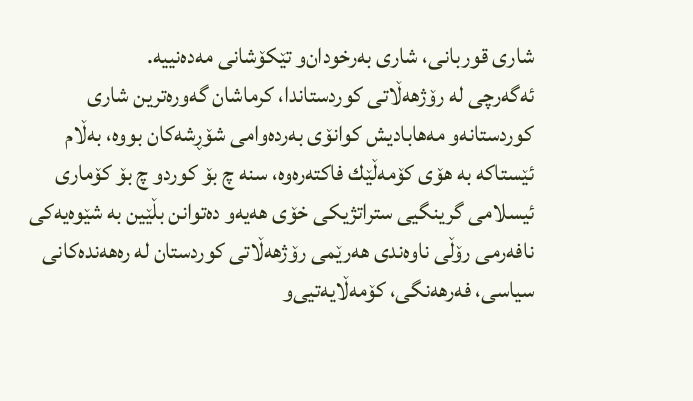شاری‌ قوربانی‌، شاری‌ به‌رخودان‌و تێكۆشانی‌ مه‌ده‌نییه‌.
ئه‌گه‌رچی‌ له‌ رۆژهه‌ڵاتی‌ كوردستاندا، كرماشان گه‌وره‌ترین شاری‌ كوردستانه‌‌و مه‌هابادیش كوانۆی به‌رده‌وامی‌ شۆڕشه‌كان بووه‌، به‌ڵام ئێستاكه‌ به‌ هۆی كۆمه‌ڵێك فاكته‌ره‌وه‌، سنه‌ چ بۆ كورد‌و چ بۆ كۆماری‌ ئیسلامی‌ گرینگیی ستراتژیكی خۆی هه‌یه‌‌و ده‌توانن بڵێین به‌ شێوه‌یه‌كی‌ نافه‌رمی‌ رۆڵی‌ ناوه‌ندی‌ هه‌رێمی رۆژهه‌ڵاتی‌ كوردستان له‌ ره‌هه‌نده‌كانی‌ سیاسی، فه‌رهه‌نگی، كۆمه‌ڵایه‌تیی‌‌و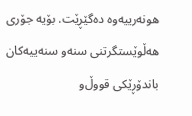هونه‌رییه‌وه‌ ده‌گێڕێت. بۆیه‌ جۆری‌ هه‌ڵوێستگرتنی‌ سنه‌‌و سنه‌ییه‌كان باندۆڕێكی‌ قووڵ‌و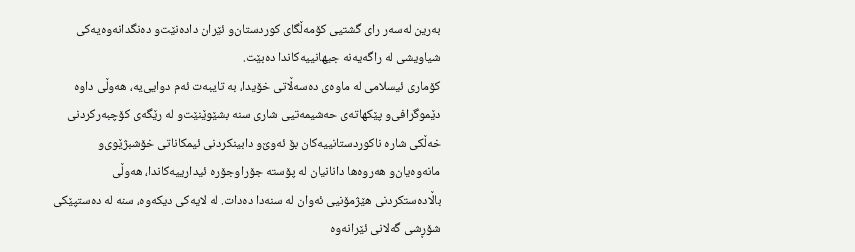به‌رین له‌سه‌ر رای‌ گشتیی كۆمه‌ڵگای‌ كوردستان‌و ئێران داده‌نێت‌و ده‌نگدانه‌وه‌یه‌كی‌ شیاویشی له‌ راگه‌یه‌نه‌ جیهانییه‌كاندا ده‌بێت.
كۆماری‌ ئیسلامی‌ له‌ ماوه‌ی‌ ده‌سه‌ڵاتی‌ خۆیدا، به‌ تایبه‌ت ئه‌م دوایی‌یه‌، هه‌وڵی‌ داوه‌ دێموگرافی‌و پێكهاته‌ی‌ حه‌شیمه‌تیی‌ شاری‌ سنه‌ بشێوێنێت‌و له‌ رێگه‌ی‌ كۆچبه‌ركردنی خه‌ڵكی‌ شاره‌ ناكوردستانییه‌كان بۆ ئه‌وێ‌‌و دابینكردنی ئیمكاناتی‌ خۆشبژێوی‌و مانه‌وه‌یان‌و هه‌روه‌ها دانانیان له‌ پۆسته‌ جۆراوجۆره‌ ئیدارییه‌كاندا، هه‌وڵی‌ باڵاده‌ستكردنی هێژمۆنیی‌ ئه‌وان له‌ سنه‌دا ده‌دات. له‌ لایه‌كی‌ دیكه‌وه‌، سنه‌ له‌ ده‌ستپێكی‌ شۆڕشی گه‌لانی‌ ئێرانه‌وه‌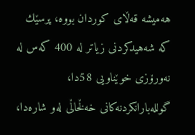هه‌میشه‌ قه‌ڵای‌ كوردان بووه‌، پرسێك كه‌ شه‌هیدكردنی زیاتر له‌ 400 كه‌س له‌ نه‌ورۆزی‌ خوێناویی‌ 58دا، گولله‌بارانكردنه‌كانی‌ خه‌ڵخاڵی‌ له‌و شاره‌دا،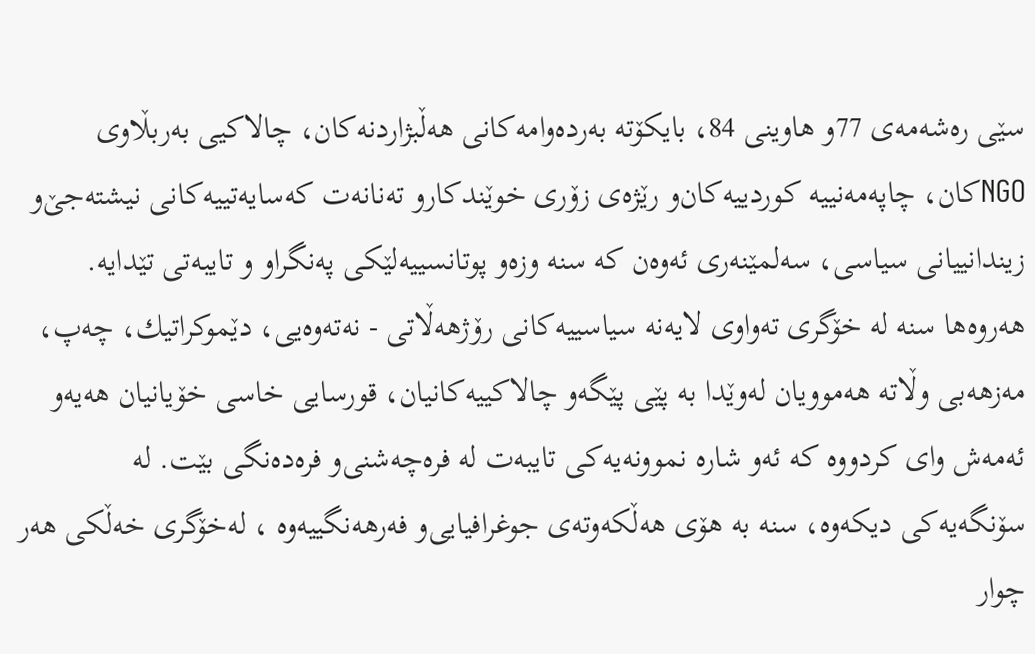سێی‌ ره‌شه‌مه‌ی‌ 77و هاوینی‌ 84، بایكۆته‌ به‌رده‌وامه‌كانی‌ هه‌ڵبژاردنه‌كان، چالاكیی‌ به‌ربڵاوی‌ NGOكان، چاپه‌مه‌نییه‌ كوردییه‌كان‌و رێژه‌ی‌ زۆری‌ خوێندكار‌و ته‌نانه‌ت كه‌سایه‌تییه‌كانی‌ نیشته‌جێ‌و زیندانییانی‌ سیاسی، سه‌لمێنه‌ری‌ ئه‌وه‌ن كه‌ سنه‌ وزه‌و پوتانسییه‌لێكی‌ په‌نگراو و تایبه‌تی تێدایه‌. هه‌روه‌ها سنه‌ له‌ خۆگری ته‌واوی‌ لایه‌نه‌ سیاسییه‌كانی‌ رۆژهه‌ڵاتی‌ - نه‌ته‌وه‌یی‌، دێموكراتیك، چه‌پ، مه‌زهه‌بی‌ وڵاته‌ هه‌موویان له‌وێدا به‌ پێی‌ پێگه‌و چالاكییه‌كانیان، قورسایی‌ خاسی خۆیانیان هه‌یه‌‌و ئه‌مه‌ش وای كردووه‌ كه‌ ئه‌و شاره‌ نموونه‌یه‌كی‌ تایبه‌ت له‌ فره‌چه‌شنی‌‌و فره‌ده‌نگی بێت. له‌ سۆنگه‌یه‌كی‌ دیكه‌وه‌، سنه‌ به‌ هۆی هه‌ڵكه‌وته‌ی‌ جوغرافیایی‌و فه‌رهه‌نگییه‌وه‌ ، له‌خۆگری‌ خه‌ڵكی‌ هه‌ر چوار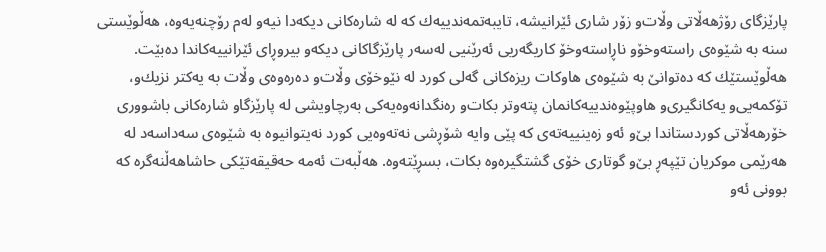پارێزگای‌ رۆژهه‌ڵاتی‌ وڵات‌و زۆر شاری‌ ئێرانیشه‌، تایبه‌تمه‌ندییه‌ك كه‌ له‌ شاره‌كانی‌ دیكه‌دا نیه‌‌و له‌م رۆچنه‌یه‌وه‌، هه‌ڵوێستی سنه‌ به‌ شێوه‌ی‌ راسته‌وخۆ‌و ناڕاسته‌وخۆ كاریگه‌ریی ئه‌رێنیی‌ له‌سه‌ر پارێزگاكانی‌ دیكه‌و بیروڕای‌ ئێرانییه‌كاندا ده‌بێت.
هه‌ڵوێستێك كه‌ ده‌توانێ‌ به‌ شێوه‌ی‌ هاوكات ریزه‌كانی‌ گه‌لی‌ كورد له‌ نێوخۆی وڵات‌و ده‌ره‌وه‌ی‌ وڵات به‌ یه‌كتر نزیك‌و، تۆكمه‌یی‌‌و یه‌كانگیری‌‌و هاوپێوه‌ندییه‌كانمان پته‌وتر بكات‌و ره‌نگدانه‌وه‌یه‌كی‌ به‌رچاویشی‌ له‌ پارێزگا‌و شاره‌كانی‌ باشووری‌ خۆرهه‌ڵاتی كوردستاندا بێ‌‌و ئه‌و زه‌ینییه‌ته‌ی‌ كه‌ پێی‌ وایه‌ شۆڕشی نه‌ته‌وه‌یی‌ كورد نه‌یتوانیوه‌ به‌ شێوه‌ی‌ سه‌داسه‌د له‌ هه‌رێمی‌ موكریان تێپه‌ڕ بێ‌‌و گوتاری‌ خۆی گشتگیره‌وه‌ بكات، بسڕێته‌وه‌. هه‌ڵبه‌ت ئه‌مه‌ حه‌قیقه‌تێكی‌ حاشاهه‌ڵنه‌گره‌ كه‌ بوونی‌ ئه‌و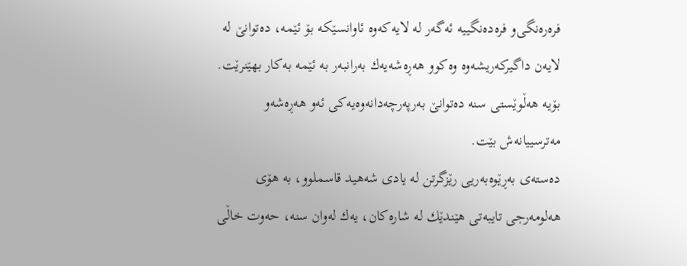فره‌ره‌نگی‌و فره‌ده‌نگییه‌ ئه‌گه‌ر له‌ لایه‌كه‌وه‌ ئاوانسێكه‌ بۆ ئێمه‌، ده‌توانێ‌ له‌ لایه‌ن داگیركه‌ریشه‌وه‌ وه‌كوو هه‌ڕه‌شه‌یه‌ك به‌رانبه‌ر به‌ ئێمه‌ به‌كار بهێنرێت. بۆیه‌ هه‌ڵوێستی‌ سنه‌ ده‌توانێ‌ به‌رپه‌رچه‌دانه‌وه‌یه‌كی‌ ئه‌و هه‌ڕه‌شه‌‌و مه‌ترسییانه‌ش بێت.
ده‌سته‌ی‌ به‌ڕێوه‌به‌ریی‌ رێزگرتن له‌ یادی‌ شه‌هید قاسملوو، به‌ هۆی هه‌لومه‌رجی تایبه‌تی‌ هێندێك له‌ شاره‌كان، یه‌ك له‌وان سنه‌، حه‌وت خاڵی‌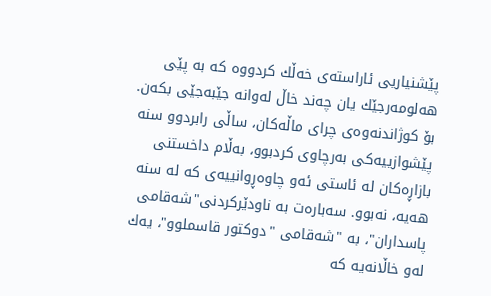پێشنیاریی‌ ئاراسته‌ی‌ خه‌ڵك كردووه‌ كه‌ به‌ پێی‌ هه‌لومه‌رجێك یان چه‌ند خاڵ له‌وانه‌ جێبه‌جێی‌ بكه‌ن. بۆ كوژاندنه‌وه‌ی‌ چرای‌ ماڵه‌كان، ساڵی‌ رابردوو سنه‌ پێشوازییه‌كی‌ به‌رچاوی‌ كردبوو، به‌ڵام داخستنی‌ بازاڕه‌كان له‌ ئاستی ئه‌و چاوه‌ڕوانییه‌ی‌ كه‌ له‌ سنه‌ هه‌یه‌، نه‌بوو. سه‌باره‌ت به‌ ناودێركردنی"شه‌قامی پاسداران"، به‌ "شه‌قامی "دوكتور قاسملوو"، یه‌ك له‌و خاڵانه‌یه‌ كه‌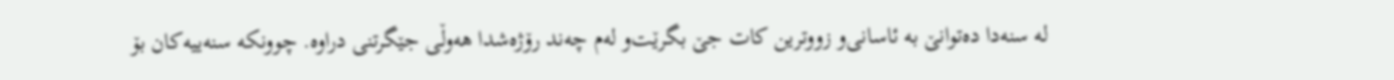له‌ سنه‌دا ده‌توانێ‌ به‌ ئاسانی‌‌و زووترین كات جێ‌ بگرێت‌و له‌م چه‌ند رۆژه‌شدا هه‌وڵی‌ جێگرتنی‌ دراوه‌. چوونكه‌ سنه‌ییه‌كان بۆ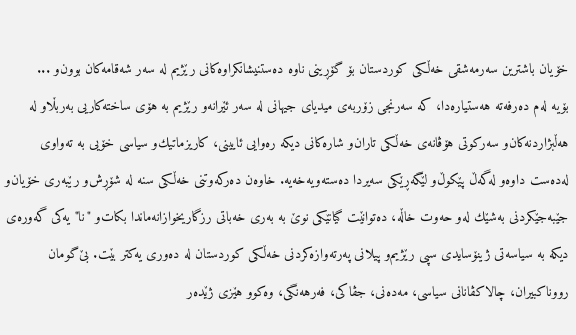خۆیان باشترین سه‌رمه‌شقی خه‌ڵكی‌ كوردستان بۆ گۆڕینی‌ ناوه‌ ده‌ستنیشانكراوه‌كانی‌ رێژیم له‌ سه‌ر شه‌قامه‌كان بوون‌و ...
بۆیه‌ له‌م ده‌رفه‌ته‌ هه‌ستیاره‌دا، كه‌ سه‌رنجی زۆربه‌ی‌ میدیای جیهانی له‌ سه‌ر ئێرانه‌‌و رێژیم به‌ هۆی ساخته‌كاریی به‌ربڵاو له‌ هه‌ڵبژاردنه‌كان‌و سه‌ركوتی هۆڤانه‌ی‌ خه‌ڵكی تاران‌و شاره‌كانی‌ دیكه‌ ره‌وایی‌ ئایینی‌، كاریزماتیك‌و سیاسی خۆیی‌ به‌ ته‌واوی‌ له‌ده‌ست داوه‌‌و له‌گه‌ڵ پێكوڵ‌و لێگه‌ڕێكی‌ سه‌یردا ده‌سته‌ویه‌خه‌یه‌. خاوه‌ن ده‌ركه‌وتنی‌ خه‌ڵكی‌ سنه‌ له‌ شۆڕش‌و رێبه‌ری‌ خۆیان‌و جێبه‌جێكردنی به‌شێك له‌و حه‌وت خاڵه‌، ده‌توانێت گیانێكی‌ نوێ‌ به‌ به‌ری‌ خه‌باتی‌ رزگاریخوازانه‌ماندا بكات‌و "نا"یه‌كی‌ گه‌وره‌ی‌ دیكه‌ به‌ سیاسه‌تی‌ ژینۆسایدی‌ سپی‌ رێژیم‌و پیلانی‌ په‌رته‌وازه‌كردنی خه‌ڵكی‌ كوردستان له‌ ده‌وری‌ یه‌كتر بێت. بێ‌گومان رووناكبیران، چالاكڤانانی‌ سیاسی، مه‌ده‌نی، جڤاكی، فه‌رهه‌نگی، وه‌كوو هێزی‌ ژێده‌ر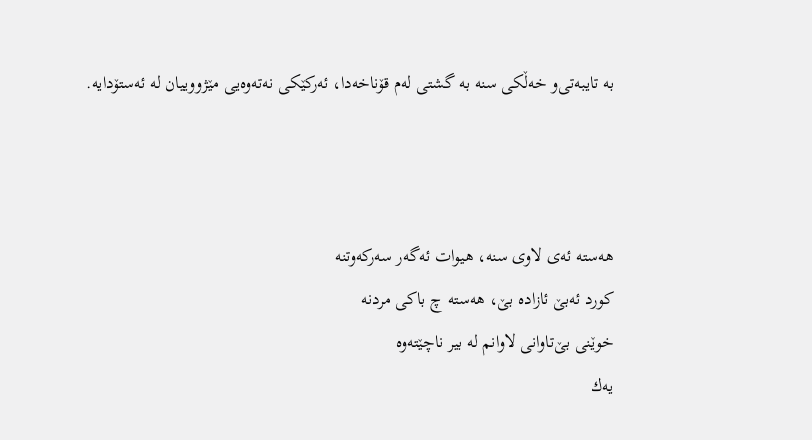به‌ تایبه‌تی‌‌و خه‌ڵكی سنه‌ به‌ گشتی‌ له‌م قۆناخه‌دا، ئه‌ركێكی‌ نه‌ته‌وه‌یی‌ مێژووییان له‌ ئه‌ستۆدایه‌.



هه‌سته‌ ئه‌ی‌ لاوی‌ سنه‌، هیوات ئه‌گه‌ر سه‌ركه‌وتنه‌
كورد ئه‌بێ‌ ئازاده‌ بێ‌، هه‌سته‌ چ باكی‌ مردنه‌
خوێنی‌ بێ‌تاوانی‌ لاوانم له‌ بیر ناچێته‌وه‌
یه‌ك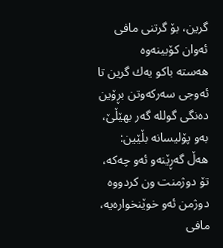گرین، بۆ گرتنی‌ مافی‌ ئه‌وان كۆبینه‌وه‌
هه‌سته‌ باكو یه‌ك گرین تا ئه‌وجی سه‌ركه‌وتن بڕۆین
ده‌نگی گولله‌ گه‌ر بهێڵێ‌، به‌و پۆلیسانه‌ بڵێین:
هه‌ڵ گه‌ڕێنه‌و ئه‌و چه‌كه‌، تۆ دوژمنت ون كردووه‌
دوژمن ئه‌و خوێنخواره‌یه‌، مافی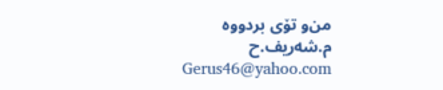من‌و تۆی بردووه‌
م.شه‌ریف.ح
Gerus46@yahoo.com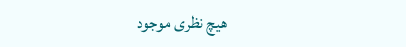هیچ نظری موجود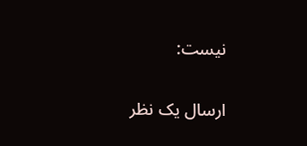نیست:

ارسال یک نظر